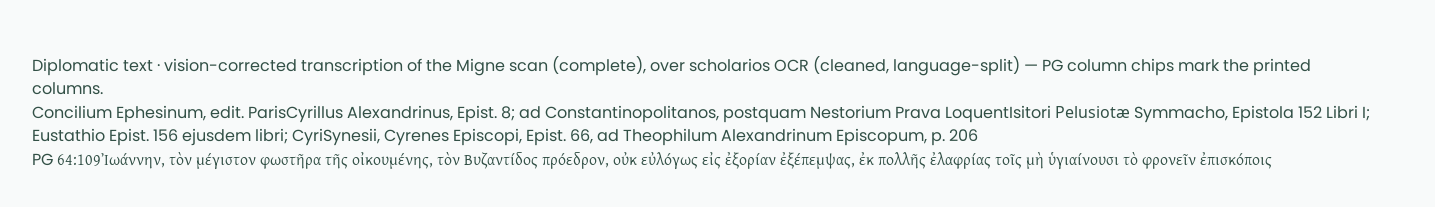Diplomatic text · vision-corrected transcription of the Migne scan (complete), over scholarios OCR (cleaned, language-split) — PG column chips mark the printed columns.
Concilium Ephesinum, edit. ParisCyrillus Alexandrinus, Epist. 8; ad Constantinopolitanos, postquam Nestorium Prava LoquentIsitori Pelusiotæ Symmacho, Epistola 152 Libri I; Eustathio Epist. 156 ejusdem libri; CyriSynesii, Cyrenes Episcopi, Epist. 66, ad Theophilum Alexandrinum Episcopum, p. 206
PG 64:109Ἰωάννην, τὸν μέγιστον φωστῆρα τῆς οἰκουμένης, τὸν Βυζαντίδος πρόεδρον, οὐκ εὐλόγως εἰς ἐξορίαν ἐξέπεμψας, ἐκ πολλῆς ἐλαφρίας τοῖς μὴ ὑγιαίνουσι τὸ φρονεῖν ἐπισκόποις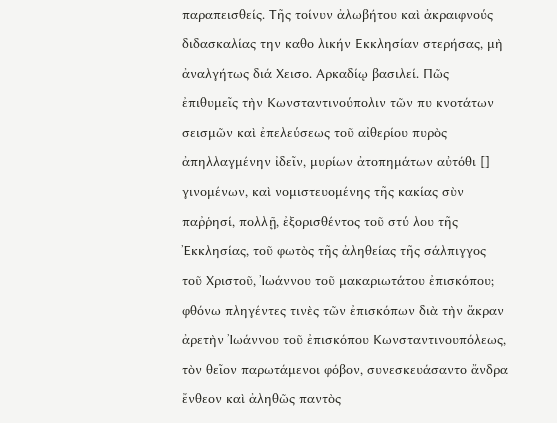παραπεισθείς. Τῆς τοίνυν ἀλωβήτου καὶ ἀκραιφνούς διδασκαλίας την καθο λικήν Εκκλησίαν στερήσας, μὴ ἀναλγήτως διά Χεισο. Αρκαδίῳ βασιλεί. Πῶς ἐπιθυμεῖς τὴν Κωνσταντινούπολιν τῶν πυ κνοτάτων σεισμῶν καὶ ἐπελεύσεως τοῦ αἰθερίου πυρὸς ἀπηλλαγμένην ἰδεῖν, μυρίων ἀτοπημάτων αὐτόθι [] γινομένων, καὶ νομιστευομένης τῆς κακίας σὺν παῤῥησί, πολλῇ, ἐξορισθέντος τοῦ στύ λου τῆς Ἐκκλησίας, τοῦ φωτὸς τῆς ἀληθείας τῆς σάλπιγγος τοῦ Χριστοῦ, Ἰωάννου τοῦ μακαριωτάτου ἐπισκόπου; φθόνω πληγέντες τινὲς τῶν ἐπισκόπων διὰ τὴν ἄκραν ἀρετὴν Ἰωάννου τοῦ ἐπισκόπου Κωνσταντινουπόλεως, τὸν θεῖον παρωτάμενοι φόβον, συνεσκευάσαντο ἄνδρα ἔνθεον καὶ ἀληθῶς παντὸς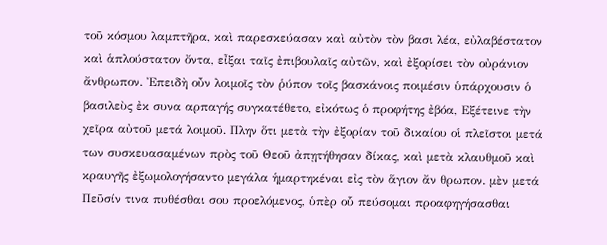τοῦ κόσμου λαμπτῆρα, καὶ παρεσκεύασαν καὶ αὐτὸν τὸν βασι λέα, εὐλαβέστατον καὶ ἁπλούστατον ὄντα, εἶξαι ταῖς ἐπιβουλαῖς αὐτῶν, καὶ ἐξορίσει τὸν οὐράνιον ἄνθρωπον. Ἐπειδὴ οὖν λοιμοῖς τὸν ῥύπον τοῖς βασκάνοις ποιμέσιν ὑπάρχουσιν ὁ βασιλεὺς ἐκ συνα αρπαγής συγκατέθετο, εἰκότως ὁ προφήτης ἐβόα, Εξέτεινε τὴν χεῖρα αὐτοῦ μετά λοιμοῦ. Πλην ὅτι μετὰ τὴν ἐξορίαν τοῦ δικαίου οἱ πλεῖστοι μετά των συσκευασαμένων πρὸς τοῦ Θεοῦ ἀπῃτήθησαν δίκας, καὶ μετὰ κλαυθμοῦ καὶ κραυγῆς ἐξωμολογήσαντο μεγάλα ἡμαρτηκέναι εἰς τὸν ἅγιον ἄν θρωπον. μὲν μετά Πεῦσίν τινα πυθέσθαι σου προελόμενος, ὑπὲρ οὗ πεύσομαι προαφηγήσασθαι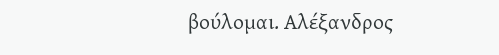βούλομαι. Αλέξανδρος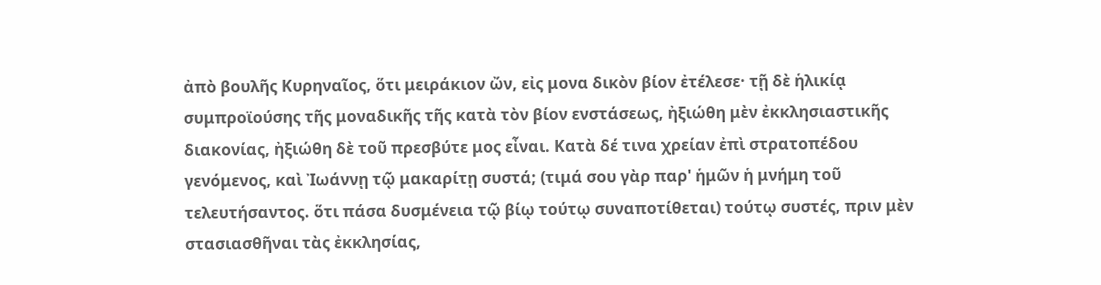ἀπὸ βουλῆς Κυρηναῖος, ὅτι μειράκιον ὤν, εἰς μονα δικὸν βίον ἐτέλεσε· τῇ δὲ ἡλικίᾳ συμπροϊούσης τῆς μοναδικῆς τῆς κατὰ τὸν βίον ενστάσεως, ἠξιώθη μὲν ἐκκλησιαστικῆς διακονίας, ἠξιώθη δὲ τοῦ πρεσβύτε μος εἶναι. Κατὰ δέ τινα χρείαν ἐπὶ στρατοπέδου γενόμενος, καὶ Ἰωάννῃ τῷ μακαρίτῃ συστά; (τιμά σου γὰρ παρ' ἡμῶν ἡ μνήμη τοῦ τελευτήσαντος. ὅτι πάσα δυσμένεια τῷ βίῳ τούτῳ συναποτίθεται) τούτῳ συστές, πριν μὲν στασιασθῆναι τὰς ἐκκλησίας,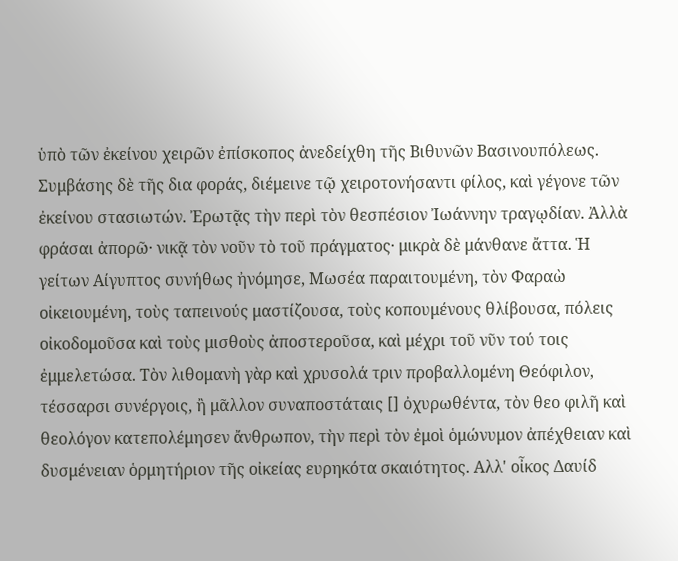ὑπὸ τῶν ἐκείνου χειρῶν ἐπίσκοπος ἀνεδείχθη τῆς Βιθυνῶν Βασινουπόλεως. Συμβάσης δὲ τῆς δια φοράς, διέμεινε τῷ χειροτονήσαντι φίλος, καὶ γέγονε τῶν ἐκείνου στασιωτών. Ἐρωτᾷς τὴν περὶ τὸν θεσπέσιον Ἰωάννην τραγῳδίαν. Ἀλλὰ φράσαι ἀπορῶ· νικᾷ τὸν νοῦν τὸ τοῦ πράγματος· μικρὰ δὲ μάνθανε ἄττα. Ἡ γείτων Αίγυπτος συνήθως ἠνόμησε, Μωσέα παραιτουμένη, τὸν Φαραὼ οἰκειουμένη, τοὺς ταπεινούς μαστίζουσα, τοὺς κοπουμένους θλίβουσα, πόλεις οἰκοδομοῦσα καὶ τοὺς μισθοὺς ἀποστεροῦσα, καὶ μέχρι τοῦ νῦν τού τοις ἐμμελετώσα. Τὸν λιθομανὴ γὰρ καὶ χρυσολά τριν προβαλλομένη Θεόφιλον, τέσσαρσι συνέργοις, ἢ μᾶλλον συναποστάταις [] ὀχυρωθέντα, τὸν θεο φιλῆ καὶ θεολόγον κατεπολέμησεν ἄνθρωπον, τὴν περὶ τὸν ἐμοὶ ὁμώνυμον ἀπέχθειαν καὶ δυσμένειαν ὁρμητήριον τῆς οἰκείας ευρηκότα σκαιότητος. Αλλ' οἶκος Δαυίδ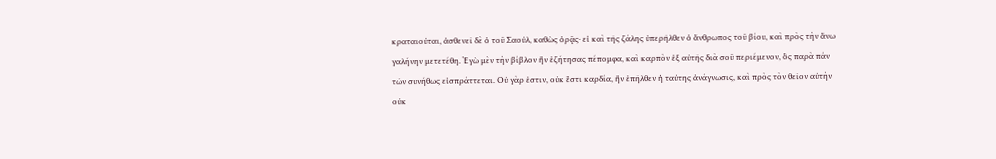κραταιούται, ἀσθενεῖ δὲ ὁ τοῦ Σαούλ, καθὼς ὁρᾷς· εἰ καὶ τῆς ζάλης ὑπερῆλθεν ὁ ἄνθρωπος τοῦ βίου, καὶ πρὸς τὴν ἄνω γαλήνην μετετέθη. Ἐγὼ μὲν τὴν βίβλον ἣν ἐζήτησας πέπομφα, καὶ καρπὸν ἐξ αὐτῆς διὰ σοῦ περιέμενον, ὃς παρὰ πάν τῶν συνήθως εἰσπράττεται. Οὐ γὰρ ἐστιν, οὐκ ἔστι καρδία, ἣν ἐπῆλθεν ἡ ταύτης ἀνάγνωσις, καὶ πρὸς τὸν θεῖον αὐτὴν οὐκ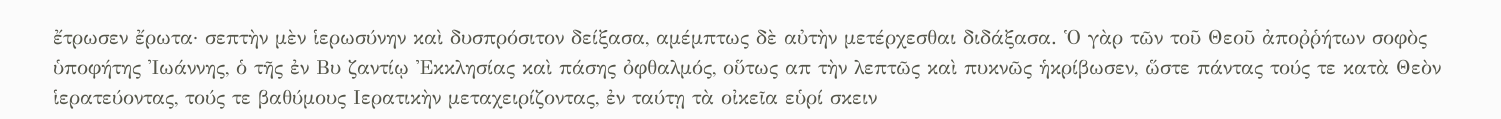ἔτρωσεν ἔρωτα· σεπτὴν μὲν ἱερωσύνην καὶ δυσπρόσιτον δείξασα, αμέμπτως δὲ αὐτὴν μετέρχεσθαι διδάξασα. Ὁ γὰρ τῶν τοῦ Θεοῦ ἀποῤῥήτων σοφὸς ὑποφήτης Ἰωάννης, ὁ τῆς ἐν Βυ ζαντίῳ Ἐκκλησίας καὶ πάσης ὀφθαλμός, οὕτως απ τὴν λεπτῶς καὶ πυκνῶς ἡκρίβωσεν, ὥστε πάντας τούς τε κατὰ Θεὸν ἱερατεύοντας, τούς τε βαθύμους Ιερατικὴν μεταχειρίζοντας, ἐν ταύτῃ τὰ οἰκεῖα εὑρί σκειν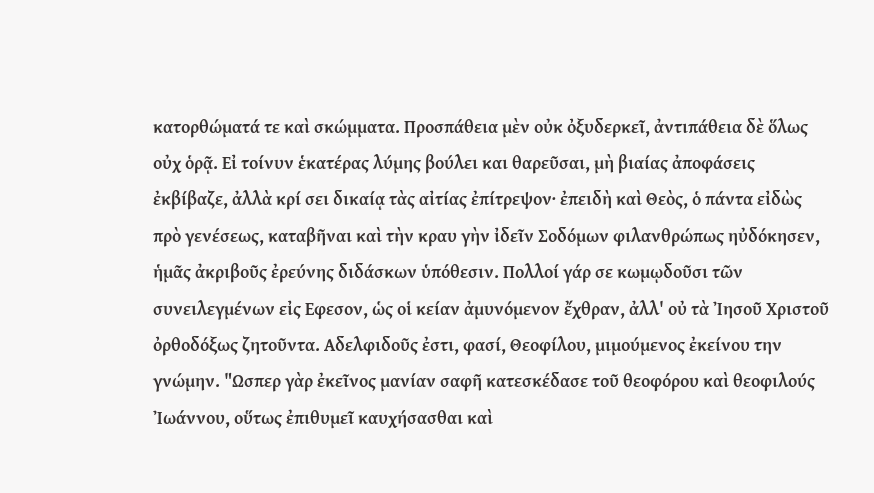κατορθώματά τε καὶ σκώμματα. Προσπάθεια μὲν οὐκ ὀξυδερκεῖ, ἀντιπάθεια δὲ ὅλως οὐχ ὁρᾷ. Εἰ τοίνυν ἑκατέρας λύμης βούλει και θαρεῦσαι, μὴ βιαίας ἀποφάσεις ἐκβίβαζε, ἀλλὰ κρί σει δικαίᾳ τὰς αἰτίας ἐπίτρεψον· ἐπειδὴ καὶ Θεὸς, ὁ πάντα εἰδὼς πρὸ γενέσεως, καταβῆναι καὶ τὴν κραυ γὴν ἰδεῖν Σοδόμων φιλανθρώπως ηὐδόκησεν, ἡμᾶς ἀκριβοῦς ἐρεύνης διδάσκων ὑπόθεσιν. Πολλοί γάρ σε κωμῳδοῦσι τῶν συνειλεγμένων εἰς Εφεσον, ὡς οἱ κείαν ἀμυνόμενον ἔχθραν, ἀλλ' οὐ τὰ Ἰησοῦ Χριστοῦ ὀρθοδόξως ζητοῦντα. Αδελφιδοῦς ἐστι, φασί, Θεοφίλου, μιμούμενος ἐκείνου την γνώμην. "Ωσπερ γὰρ ἐκεῖνος μανίαν σαφῆ κατεσκέδασε τοῦ θεοφόρου καὶ θεοφιλούς Ἰωάννου, οὕτως ἐπιθυμεῖ καυχήσασθαι καὶ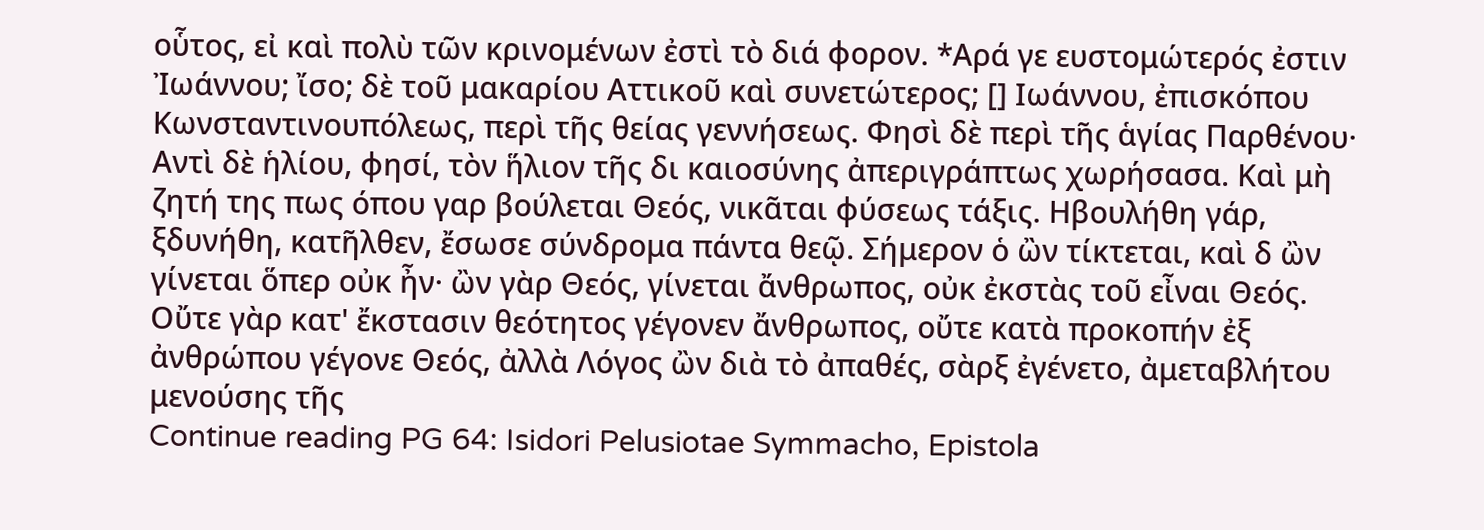οὗτος, εἰ καὶ πολὺ τῶν κρινομένων ἐστὶ τὸ διά φορον. *Αρά γε ευστομώτερός ἐστιν Ἰωάννου; ἴσο; δὲ τοῦ μακαρίου Αττικοῦ καὶ συνετώτερος; [] Ιωάννου, ἐπισκόπου Κωνσταντινουπόλεως, περὶ τῆς θείας γεννήσεως. Φησὶ δὲ περὶ τῆς ἁγίας Παρθένου· Αντὶ δὲ ἡλίου, φησί, τὸν ἥλιον τῆς δι καιοσύνης ἀπεριγράπτως χωρήσασα. Καὶ μὴ ζητή της πως όπου γαρ βούλεται Θεός, νικᾶται φύσεως τάξις. Ηβουλήθη γάρ, ξδυνήθη, κατῆλθεν, ἔσωσε σύνδρομα πάντα θεῷ. Σήμερον ὁ ὢν τίκτεται, καὶ δ ὢν γίνεται ὅπερ οὐκ ἦν· ὢν γὰρ Θεός, γίνεται ἄνθρωπος, οὐκ ἐκστὰς τοῦ εἶναι Θεός. Οὔτε γὰρ κατ' ἔκστασιν θεότητος γέγονεν ἄνθρωπος, οὔτε κατὰ προκοπήν ἐξ ἀνθρώπου γέγονε Θεός, ἀλλὰ Λόγος ὢν διὰ τὸ ἀπαθές, σὰρξ ἐγένετο, ἀμεταβλήτου μενούσης τῆς
Continue reading PG 64: Isidori Pelusiotae Symmacho, Epistola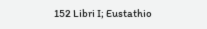152 Libri I; Eustathio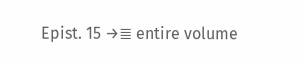Epist. 15 →≣ entire volume